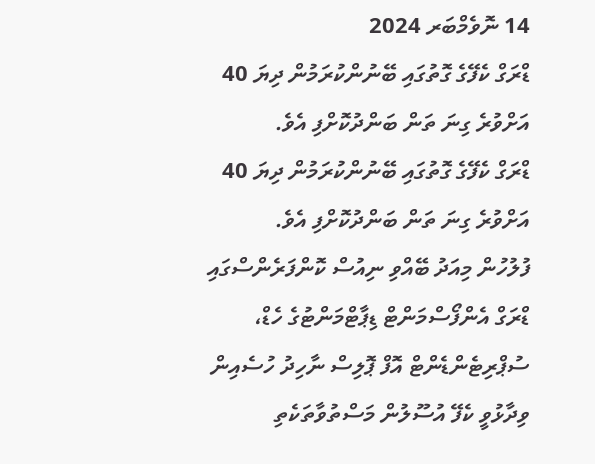14 ނޮވެމްބަރ 2024
ޑްރަގް ކެފޭގެ ގޮތުގައި ބޭނުންކުރަމުން ދިޔަ 40 އަށްވުރެ ގިނަ ތަން ބަންދުކޮށްފި އެވެ.
ޑްރަގް ކެފޭގެ ގޮތުގައި ބޭނުންކުރަމުން ދިޔަ 40 އަށްވުރެ ގިނަ ތަން ބަންދުކޮށްފި އެވެ.
ފުލުހުން މިއަދު ބޭއްވި ނިއުސް ކޮންފަރެންސްގައި ޑްރަގް އެންފޯސްމަންޓް ޑިޕާޓްމަންޓުގެ ހެޑް، ސުޕްރިޓެންޑެންޓް އޮފް ޕޮލިސް ނާހިދު ހުސެއިން ވިދާޅުވީ ކެފޭ އުސޫލުން މަސްތުވާތަކެތި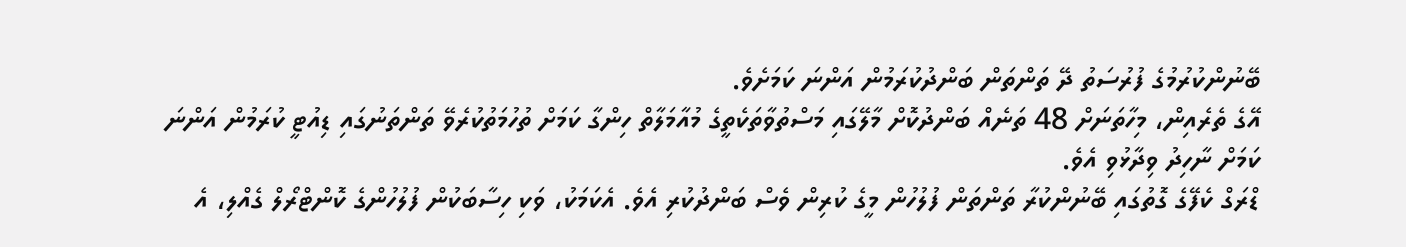ބޭނުންކުރުމުގެ ފުރުސަތު ދޭ ތަންތަން ބަންދުކުރަމުން އަންނަ ކަމަށެވެ.
އޭގެ ތެރެއިން، މިހާތަނަށް 48 ތަނެއް ބަންދުކޮށް މާލޭގައި މަސްތުވާތަކެތީގެ މުއާމަލާތް ހިންގާ ކަމަށް ތުހުމަތުކުރެވޭ ތަންތަނުގައި ޑިއުޓީ ކުރަމުން އަންނަ ކަމަށް ނާހިދު ވިދާޅުވި އެވެ.
ޑްރަގް ކެފޭގެ ގޮތުގައި ބޭނުންކުރާ ތަންތަން ފުލުހުން މީގެ ކުރިން ވެސް ބަންދުކުރި އެވެ. އެކަމަކު، ވަކި ހިސާބަކުން ފުލުހުންގެ ކޮންޓްރޯލް ގެއްލި، އެ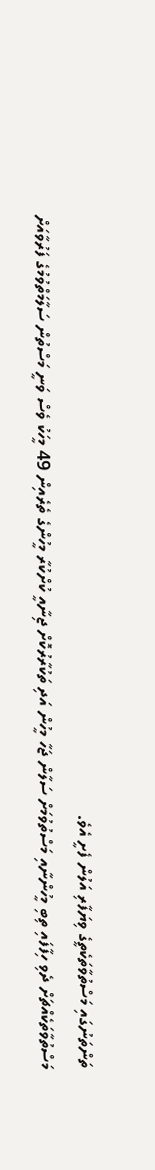ތަންތަނުގައި މަސްތުވާތަކެތީގެ ވިޔަފާރި އަލުން ފެށީ އެވެ.
މަސްތުވާތަކެއްޗަށް ދެވި ހިފާފައި ތިބި މީހުންނާއި މަސްތުވުމަށް ސަލާން ޖަހާ މީހުން އަދި ތަކުރާރުކޮށް ޖިނާއީ ކުށްކުރާ މީހުންގެ ތެރެއިން 49 މީހަކު ވެސް ވަނީ މަސްތުން ސަލާމަތްވުމުގެ ފަރުވާއަށް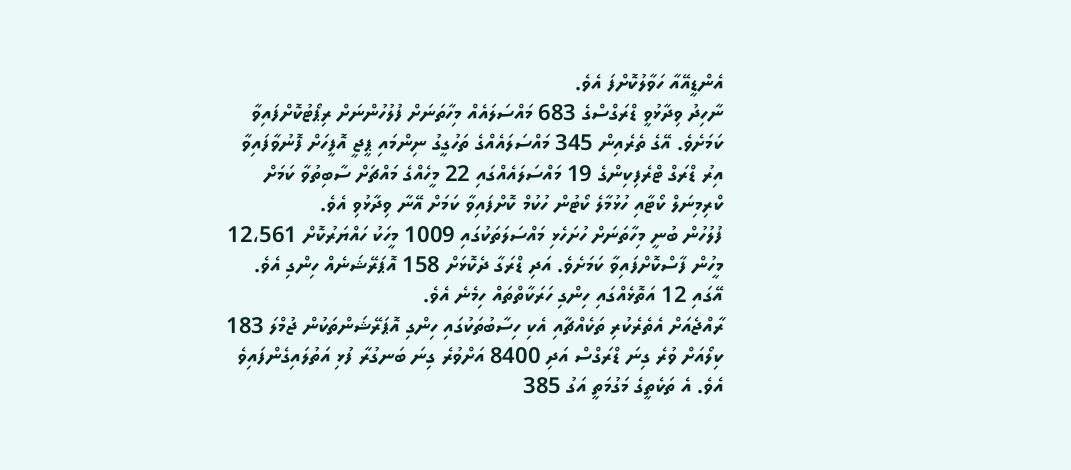އެންޑީއޭއާ ހަވާލުކޮށްފަ އެވެ.
ނާހިދު ވިދާޅުވީ ޑްރަގްސްގެ 683 މައްސަލައެއް މިހާތަނަށް ފުލުހުންނަށް ރިޕޯޓުކޮށްފައިވާ ކަމަށެވެ. އޭގެ ތެރެއިން 345 މައްސަލައެއްގެ ތަހުގީގު ނިންމައި ޕީޖީ އޮފީހަށް ފޮނުވާފައިވާ އިރު ޑްރަގް ޓްރެފިކިންގެ 19 މައްސަލައެއްގައި 22 މީހެއްގެ މައްޗަށް ސާބިތުވާ ކަމަށް ކްރިމިނަލް ކޯޓާއި ހުޅުމާލެ ކޯޓުން ހުކުމް ކޮށްފައިވާ ކަމަށް އޭނާ ވިދާޅުވި އެވެ.
ފުލުހުން ބުނީ މިހާތަނަށް ހުށަހެޅި މައްސަލަތަކުގައި 1009 މީހަކު ހައްޔަރުކޮށް 12،561 މީހުން ފާސްކޮށްފައިވާ ކަމަށެވެ. އަދި ޑްރަގާ ދެކޮޅަށް 158 އޮޕަރޭޝަނެއް ހިންގި އެވެ. އޭގައި 12 އަތޮޅެއްގައި ހިންގި ހަރަކާތްތައް ހިމެނެ އެވެ.
ރާއްޖެއަށް އެތެރެކުރި ތަކެއްޗާއި އެކި ހިސާބުތަކުގައި ހިންގި އޮޕަރޭޝަންތަކުން ޖުމްލަ 183 ކިލޯއަށް ވުރެ ގިނަ ޑްރަގްސް އަދި 8400 އަށްވުރެ ގިނަ ބަނގުރާ ފުޅި އަތުލައިގެންފައިވެ އެވެ. އެ ތަކެތީގެ މަގުމަތީ އަގު 385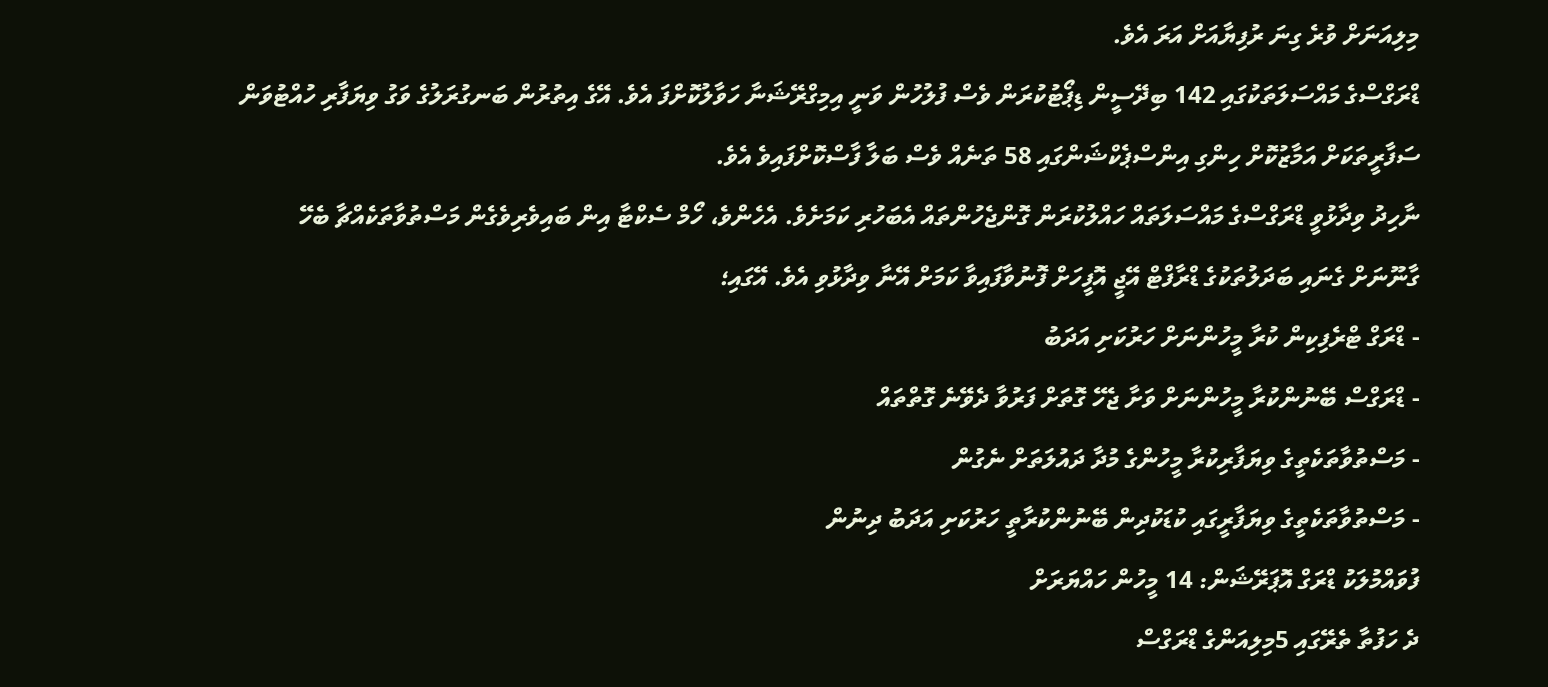މިލިއަނަށް ވުރެ ގިނަ ރުފިޔާއަށް އަރަ އެވެ.
ޑްރަގްސްގެ މައްސަލަތަކުގައި 142 ބިދޭސީން ޑިޕޯޓުކުރަން ވެސް ފުލުހުން ވަނީ އިމިގްރޭޝަނާ ހަވާލުކޮށްފަ އެވެ. އޭގެ އިތުރުން ބަނގުރަލުގެ ވަގު ވިޔަފާރި ހުއްޓުވަން ސަފާރީތަކަށް އަމާޒުކޮށް ހިންގި އިންސްޕެކްޝަންގައި 58 ތަނެއް ވެސް ބަލާ ފާސްކޮށްފައިވެ އެވެ.
ނާހިދު ވިދާޅުވީ ޑްރަގްސްގެ މައްސަލަތައް ހައްލުކުރަން ގޮންޖެހުންތައް އެބަހުރި ކަމަށެވެ. އެހެންވެ، ހޯމް ސެކްޓާ އިން ބައިވެރިވެގެން މަސްތުވާތަކެއްޗާ ބެހޭ ގާނޫނަށް ގެނައި ބަދަލުތަކުގެ ޑްރާފްޓް އޭޖީ އޮފީހަށް ފޮނުވާފައިވާ ކަމަށް އޭނާ ވިދާޅުވި އެވެ. އޭގައި؛
- ޑްރަގް ޓްރެފިކިން ކުރާ މީހުންނަށް ހަރުކަށި އަދަބު
- ޑްރަގްސް ބޭނުންކުރާ މީހުންނަށް ވަށާ ޖެހޭ ގޮތަށް ފަރުވާ ދެވޭނެ ގޮތްތައް
- މަސްތުވާތަކެތީގެ ވިޔަފާރިކުރާ މީހުންގެ މުދާ ދައުލަތަށް ނެގުން
- މަސްތުވާތަކެތީގެ ވިޔަފާރީގައި ކުޑަކުދިން ބޭނުންކުރާތީ ހަރުކަށި އަދަބު ދިނުން
ފުވައްމުލަކު ޑްރަގް އޮޕަރޭޝަން: 14 މީހުން ހައްޔަރަށް
ދެ ހަފުތާ ތެރޭގައި 5މިލިއަންގެ ޑްރަގްސް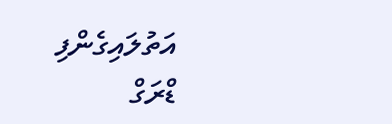އަތުލައިގެންފި
ޑްރަގް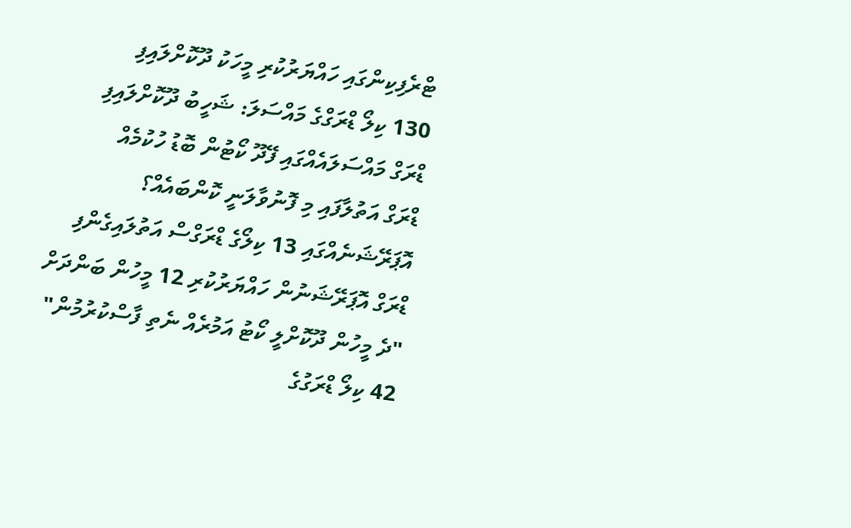ޓްރެފިކިންގައި ހައްޔަރުކުރި މީހަކު ދޫކޮށްލައިފި
130 ކިލޯ ޑްރަގްގެ މައްސަލަ: ޝަހީބު ދޫކޮށްލައިފި
ޑްރަގް މައްސަލައެއްގައި ފޭދޫ ކޯޓުން ބޮޑު ހުކުމެއް
ޑްރަގް އަތުލާފައި މި ފޮނުވާލަނީ ކޮންބައެއް؟
އޮޕަރޭޝަނެއްގައި 13 ކިލޯގެ ޑްރަގްސް އަތުލައިގެންފި
ޑްރަގް އޮޕަރޭޝަނުން ހައްޔަރުކުރި 12 މީހުން ބަންދަށް
"ދެ މީހުން ދޫކޮށްލީ ކޯޓު އަމުރެއް ނެތި ފާސްކުރުމުން"
42 ކިލޯ ޑްރަގުގެ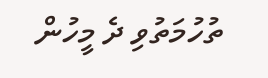ތުހުމަތުވި ދެ މީހުން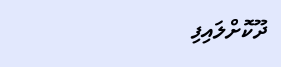ދޫކޮށްލައިފި